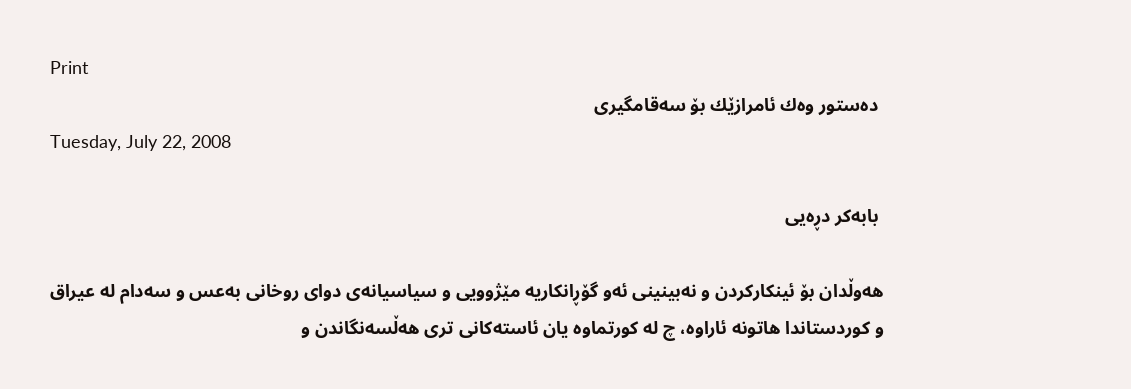Print
 ده‌ستور وه‌ك ئامرازێك بۆ سه‌قامگیری
Tuesday, July 22, 2008

 بابه‌كر دڕه‌یی

هه‌وڵدان بۆ ئینكاركردن و نه‌بینینی ئه‌و گۆڕانكاریه‌ مێژوویی و سیاسیانه‌ی دوای روخانی به‌عس و سه‌دام له‌ عیراق و كوردستاندا هاتونه‌ ئاراوه‌، چ له‌ كورتماوه‌ یان ئاسته‌كانی تری هه‌ڵسه‌نگاندن و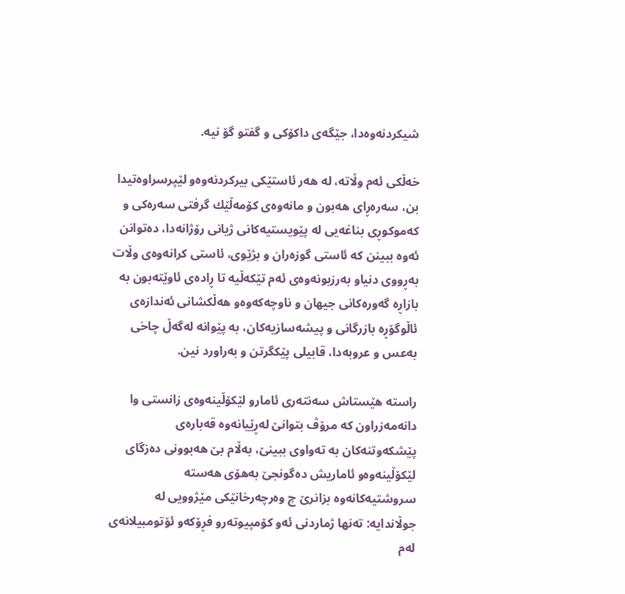شیكردنه‌وه‌دا، جێگه‌ی داكۆكی و گفتو گۆ نیه‌.

خه‌ڵكی‌ ئه‌م وڵاته‌، له‌ هه‌ر ئاستێكی بیركردنه‌وه‌و لێپرسراوه‌تیدا بن، سه‌ره‌ڕای هه‌بون و مانه‌وه‌ی كۆمه‌ڵێك گرفتی سه‌ره‌كی و كه‌موكوڕی بناغه‌یی له‌ پێویستیه‌كانی ژیانی رۆژانه‌دا، ده‌توانن ئه‌وه‌ ببینن كه‌ ئاستی گوزه‌ران و بژێوی، ئاستی كرانه‌وه‌ی وڵات به‌ڕووی دنیاو به‌رزبونه‌وه‌ی ئه‌م تێكه‌ڵیه‌ تا ڕاده‌ی ئاوێته‌بون به‌ بازاڕه‌ گه‌وره‌كانی جیهان و ناوچه‌كه‌وه‌و هه‌ڵكشانی ئه‌ندازه‌ی ئاڵوگۆڕه‌ بازرگانی و پیشه‌سازیه‌كان، به‌ پێوانه‌ له‌گه‌ڵ‌ چاخی به‌عس و عروبه‌دا، قابیلی پێكگرتن و به‌راورد نین.

راسته‌ هێستاش سه‌نته‌ری ئامارو لێكۆڵینه‌وه‌ی زانستی وا دانه‌مه‌زراون كه‌ مرۆڤ بتوانێ‌ له‌ڕێیانه‌وه‌ قه‌باره‌ی پێشكه‌وتنه‌كان به‌ ته‌واوی ببینێ‌، به‌ڵام بێ‌ هه‌بوونی ده‌زگای لێكۆڵینه‌وه‌و ئاماریش ده‌گونجێ‌ به‌هۆی‌ هه‌سته‌ سروشتیه‌كانه‌وه‌ بزانرێ‌ چ وه‌رچه‌رخانێكی مێژوویی له‌ جوڵاندایه‌: ته‌نها ژماردنی ئه‌و كۆمپیوته‌رو فڕۆكه‌و ئۆتومبیلانه‌ی له‌م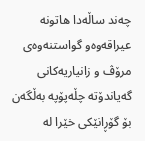چه‌ند ساڵه‌دا هاتونه‌ عیراقه‌وه‌و گواستنه‌وه‌ی‌ مرۆڤ و زانیاریه‌كانی‌ گه‌یاندۆته‌ چڵه‌پۆپه‌ به‌ڵگه‌ن بۆ گۆڕانێكی خێرا له‌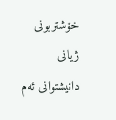خۆشتربونی ژیانی دانیشتوانی ئه‌م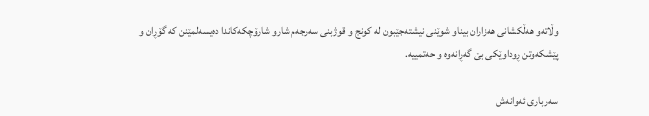وڵاته‌و هه‌ڵكشانی هه‌زاران بیناو شوێنی نیشته‌جێبون له‌ كونج و قوژبنی سه‌رجه‌م شارو شارۆچكه‌كاندا ده‌یسه‌لمێنن كه‌ گۆڕان و پێشكه‌وتن ڕوداوێكی بێ‌ گه‌ڕانه‌وه‌ و حه‌تمییه‌.

سه‌رباری ئه‌وانه‌ش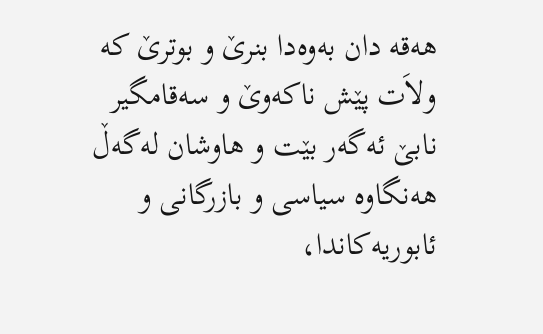هه‌قه‌ دان به‌وه‌دا بنرێ‌ و بوترێ‌ كه‌ ولاَت پێش ناكه‌وێ‌ و سه‌قامگیر نابێ‌ ئه‌گه‌ر بێت و هاوشان له‌گه‌ڵ‌ هه‌نگاوه‌ سیاسی‌ و بازرگانی و ئابوریه‌كاندا،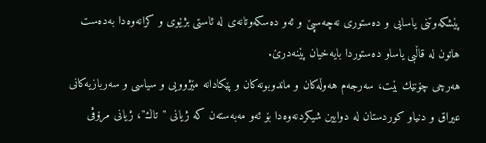پێشكه‌وتنی یاسایی و ده‌ستوری نه‌چه‌سپێ‌ و ئه‌و ده‌سكه‌وتانه‌ی له‌ ئاستی بژێوی و كرانه‌وه‌دا به‌ده‌ست هاتون له‌ قاڵبی یاساو ده‌ستوردا بایه‌خیان پێنه‌درێ‌.
هه‌رچی چۆنێك بێت، سه‌رجه‌م هه‌وڵه‌كان و ماندوبونه‌كان و پێكادانه‌ مێژوویی و سیاسی و سه‌ربازیه‌كانی عیراق و دنیاو كوردستان له‌ دوایین شیكردنه‌وه‌دا بۆ ئه‌و مه‌به‌سته‌ن كه‌ ژیانی "تاك"، ژیانی مرۆڤی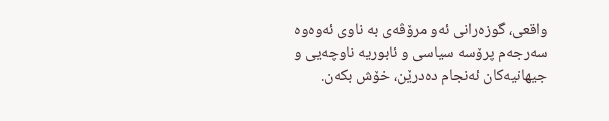واقعی، گوزه‌رانی‌ ئه‌و مرۆڤه‌ی به‌ ناوی ئه‌وه‌وه‌ سه‌رجه‌م پرۆسه‌ سیاسی و ئابوریه‌ ناوچه‌یی و جیهانیه‌كان ئه‌نجام ده‌درێن، خۆش بكه‌ن.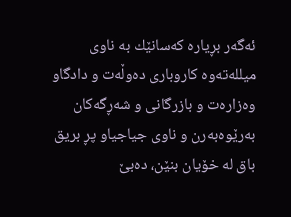ئه‌گه‌ر بڕیاره‌ كه‌سانێك به‌ ناوی‌ میلله‌ته‌وه‌ كاروباری ده‌وڵه‌ت و دادگاو وه‌زاره‌ت و بازرگانی و شه‌ڕگه‌كان به‌رێوه‌به‌رن و ناوی جیاجیاو پڕ بریق باق له‌ خۆیان بنێن، ده‌بێ‌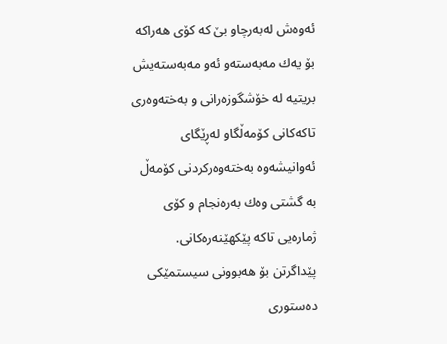ئه‌وه‌ش له‌به‌رچاو بێ‌ كه‌ كۆی هه‌راكه‌ بۆ یه‌ك مه‌به‌سته‌و ئه‌و مه‌به‌سته‌یش بریتیه‌ له‌ خۆشگوزه‌رانی و به‌خته‌وه‌ری تاكه‌كانی كۆمه‌ڵگاو له‌ڕێگای ئه‌وانیشه‌وه‌ به‌خته‌وه‌ركردنی كۆمه‌ڵ‌  به‌ گشتی وه‌ك به‌ره‌نجام و كۆی‌ ژماره‌یی تاكه‌ پێكهێنه‌ره‌كانی‌.
پێداگرتن بۆ هه‌بوونی سیستمێكی ده‌ستوری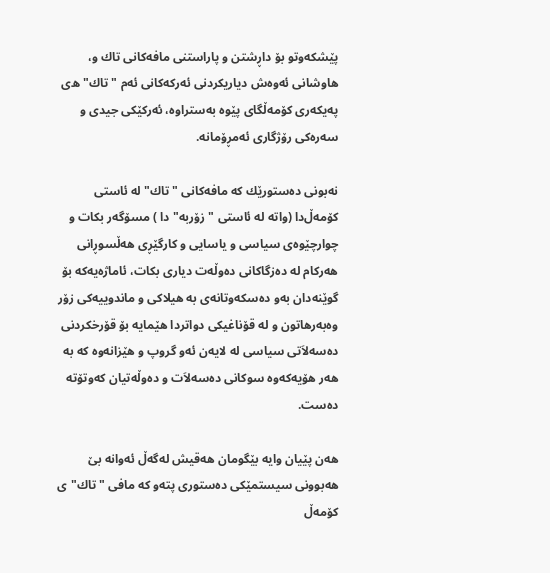پێشكه‌وتو بۆ داڕشتن و پاراستنی مافه‌كانی‌ تاك و، هاوشانی‌ ئه‌وه‌ش دیاریكردنی ئه‌ركه‌كانی ئه‌م "تاك"ه‌ی  په‌یكه‌ری‌ كۆمه‌ڵگای‌ پێوه‌ به‌ستراوه‌، ئه‌ركێكی جیدی و سه‌ره‌كی رۆژگاری ئه‌مڕۆمانه‌.

نه‌بونی ده‌ستورێك كه‌ مافه‌كانی "تاك" له‌ ئاستی‌ كۆمه‌ڵ‌دا (واته‌ له‌ ئاستی‌ "زۆربه‌" دا ) مسۆگه‌ر بكات و چوارچێوه‌ی سیاسی و یاسایی و كارگێڕی هه‌ڵسوڕانی هه‌ركام له‌ ده‌زگاكانی ده‌وڵه‌ت دیاری بكات، ئاماژه‌یه‌كه‌ بۆ گوێنه‌دان به‌و ده‌سكه‌وتانه‌ی به‌ هیلاكی و ماندوییه‌كی زۆر وه‌به‌رهاتون و له‌ قۆناغیكی‌ دواتردا هێمایه‌ بۆ قۆرخكردنی‌ ده‌سه‌لاَتی‌ سیاسی‌ له‌ لایه‌ن ئه‌و گروپ و هێزانه‌وه‌ كه‌ به‌ هه‌ر هۆیه‌كه‌وه‌ سوكانی‌ ده‌سه‌لاَت و ده‌وڵه‌تیان كه‌وتۆته‌ ده‌ست.

هه‌ن پێیان وایه‌ بێگومان هه‌قیش له‌گه‌ڵ‌ ئه‌وانه‌ بێ‌ هه‌بوونی سیستمێكی ده‌ستوری پته‌و كه‌ مافی "تاك"ی كۆمه‌ڵ‌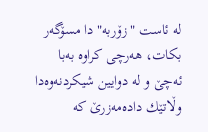له‌ ئاست "زۆربه‌"دا مسۆگه‌ر بكات، هه‌رچی كراوه‌ به‌با ئه‌چێ‌ و له‌ دوایین شیكردنه‌وه‌دا وڵاتێك داده‌مه‌زرێ‌ كه‌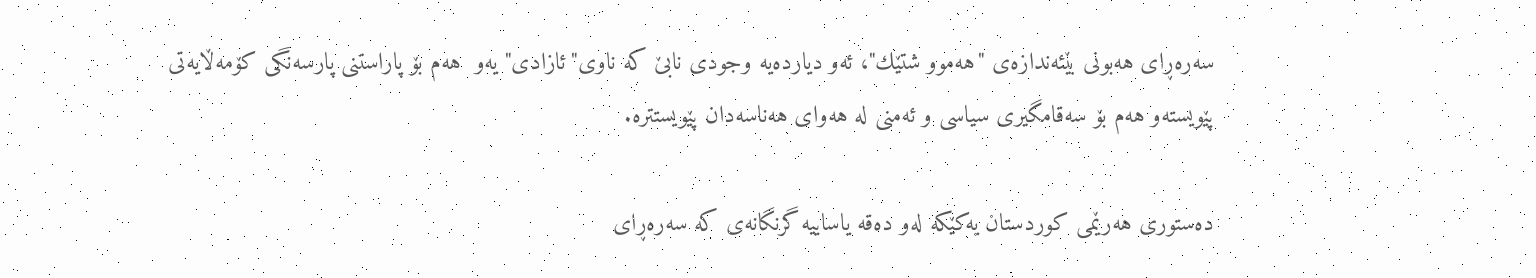سه‌ره‌ڕای هه‌بونی بێئه‌ندازه‌ی "هه‌موو شتێك"، ئه‌و دیارده‌یه‌ وجودی نابێ‌ كه‌ ناوی‌"ئازادی‌" یه‌و  هه‌م بۆ پاراستنی پارسه‌نگی كۆمه‌ڵایه‌تی پێویسته‌و هه‌م بۆ سه‌قامگیری سیاسی و ئه‌منی له‌ هه‌وای‌ هه‌ناسه‌دان پێویستتره‌.

ده‌ستوری هه‌رێمی كوردستان یه‌كێكه‌ له‌و ده‌قه‌ یاساییه‌ گرنگانه‌ی‌ كه‌ سه‌ره‌ڕای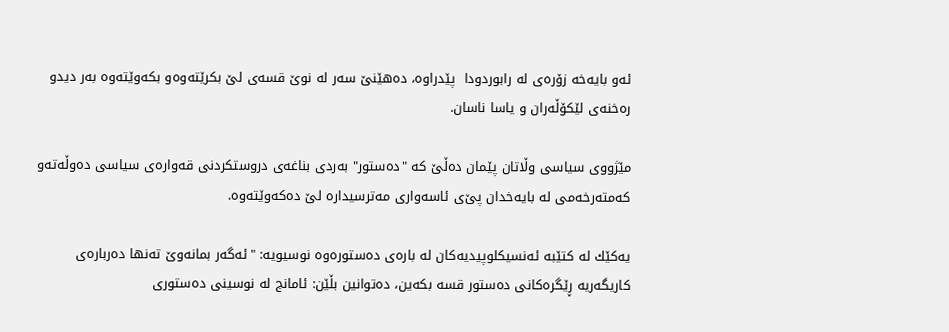ئه‌و بایه‌خه‌ زۆره‌ی له‌ رابوردودا  پێدراوه‌، ده‌هێنێ‌ سه‌ر له‌ نوێ‌ قسه‌ی لێ بكرێته‌وه‌و بكه‌وێته‌وه‌ به‌ر دیدو ره‌خنه‌ی لێكۆڵه‌ران و یاسا ناسان.

مێژووی سیاسی وڵاتان پێمان ده‌ڵێ‌ كه‌ "ده‌ستور" به‌ردی بناغه‌ی دروستكردنی قه‌واره‌ی سیاسی ده‌وڵه‌ته‌و كه‌مته‌رخه‌می له‌ بایه‌خدان پێ‌ی‌ ئاسه‌واری مه‌ترسیداره‌ لێ ده‌كه‌وێته‌وه‌.

یه‌كێك له‌ كتێبه‌ ئه‌نسیكلوپیدیه‌كان له‌ باره‌ی‌ ده‌ستوره‌وه‌ نوسیویه‌: "ئه‌گه‌ر بمانه‌وێ‌ ته‌نها ده‌رباره‌ی كاریگه‌ریه‌ ڕێگره‌كانی ده‌ستور قسه‌ بكه‌ین، ده‌توانین بڵێن: ئامانج له‌ نوسینی ده‌ستوری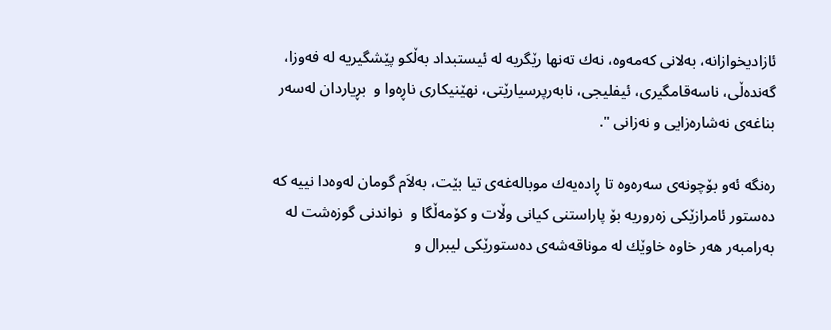ئازادیخوازانه‌، به‌لانی كه‌مه‌وه‌، نه‌ك ته‌نها رێگریه‌ له‌ ئیستبداد به‌ڵكو پێشگیریه‌ له‌ فه‌وزا، گه‌نده‌ڵی، ناسه‌قامگیری، ئیفلیجی، نابه‌رپرسیارێتی، نهێنیكاری ناڕه‌وا و  بڕیاردان له‌سه‌ر بناغه‌ی نه‌شاره‌زایی و نه‌زانی ".

ره‌نگه‌ ئه‌و بۆچونه‌ی‌ سه‌ره‌وه‌ تا ڕاده‌یه‌ك موباله‌غه‌ی‌ تیا بێت، به‌لاَم گومان له‌وه‌دا نییه‌ كه‌ ده‌ستور ئامرازێكی زه‌روریه‌ بۆ پاراستنی كیانی وڵات و كۆمه‌ڵگا و  نواندنی گوزه‌شت له‌ به‌رامبه‌ر هه‌ر خاوه‌ خاوێك له‌ موناقه‌شه‌ی‌ ده‌ستورێكی لیبرال و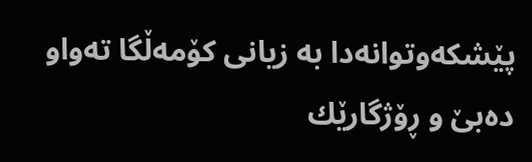پێشكه‌وتوانه‌دا به‌ زیانی كۆمه‌ڵگا ته‌واو ده‌بێ‌ و ڕۆژگارێك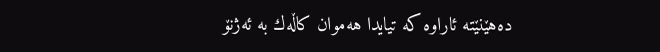ده‌هێنێته‌ ئاراوه‌ كه‌ تیایدا هه‌موان كاڵه‌ك به‌ ئه‌ژنۆ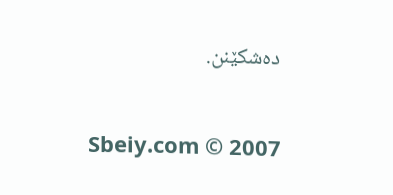ده‌شكێنن.


Sbeiy.com © 2007